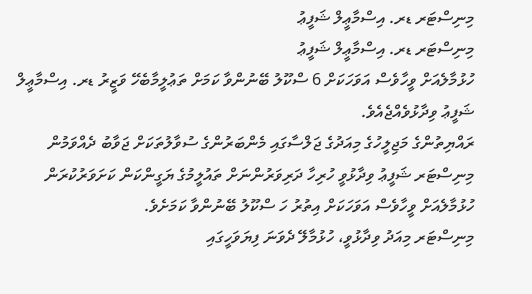މިނިސްޓަރ ޑރ. އިސްމާޢީލް ޝަފީޢު
މިނިސްޓަރ ޑރ. އިސްމާޢީލް ޝަފީޢު
ހުޅުމާލެއަށް ވީހާވެސް އަވަހަކަށް 6 ސްކޫލު ބޭނުންވާ ކަމަށް ތަޢުލީމާބެހޭ ވަޒީރު ޑރ. އިސްމާޢީލް ޝަފީޢު ވިދާޅުވެއްޖެއެވެ.
ރައްޔިތުންގެ މަޖިލީހުގެ މިއަދުގެ ޖަލްސާގައި މެންބަރުންގެ ސުވާލުތަކަށް ޖަވާބު ދެއްވަމުން މިނިސްޓަރ ޝަފީޢު ވިދާޅުވީ ހުރިހާ ދަރިވަރުންނަށް ތައުލީމުގެ ޔަގީންކަން ކަށަވަރުކުރަން ހުޅުމާލެއަށް ވީހާވެސް އަވަހަކަށް އިތުރު ހަ ސްކޫލު ބޭނުންވާ ކަމަށެވެ.
މިނިސްޓަރ މިއަދު ވިދާޅުވީ، ހުޅުމާލޭ ދެވަނަ ފިޔަވަހީގައި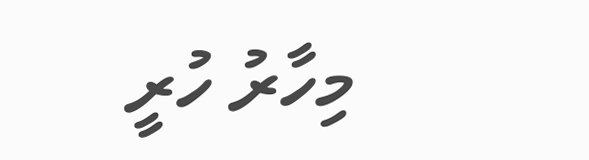މިހާރު ހުރީ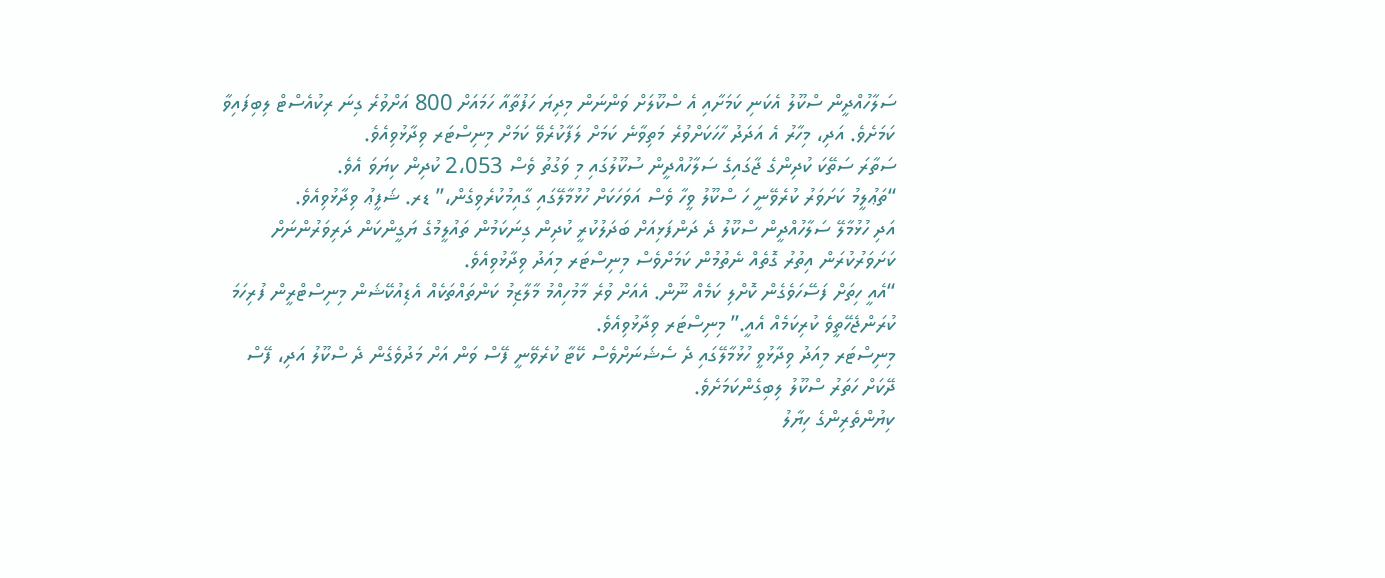ސަލާހުއްދީން ސްކޫލު އެކަނި ކަމަށާއި އެ ސްކޫލަށް ވަންނަން މިދިޔަ ހަފުތާއާ ހަމައަށް 800 އަށްވުރެ ގިނަ ރިކުއެސްޓް ލިބިފައިވާ ކަމަށެވެ. އަދި، މިހާރު އެ އަދަދު ހާހަކަށްވުރެ މަތިވާނެ ކަމަށް ލަފާކުރެވޭ ކަމަށް މިނިސްޓަރ ވިދާޅުވިއެވެ.
ސަތާރަ ސަތޭކަ ކުދިންގެ ޖާގައިގެ ސަލާހުއްދީން ސުކޫލުގައި މި ވަގުތު ވެސް 2،053 ކުދިން ކިޔަވަ އެވެ.
“ތަޢުލީމު ކަށަވަރު ކުރެވޭނީ ހަ ސްކޫލު ވީހާ ވެސް އަވަހަކަށް ހުޅުމާލޭގައި ގާއިމުކުރެވިގެން،” ޑރ. ޝަފީޢު ވިދާޅުވިއެވެ.
އަދި ހުޅުމާލޭ ސަލާހުއްދީން ސްކޫލު ދެ ދަންފަޅިއަށް ބަދަލުކުރީ ކުދިން ގިނަކަމުން ތައުލީމުގެ ޔަގީންކަން ދަރިވަރުންނަށް ކަށަވަރުކުރަން އިތުރު ގޮތެއް ނެތުމުން ކަމަށްވެސް މިނިސްޓަރ މިއަދު ވިދާޅުވިއެވެ.
“އެއީ ހިތަށް ފަސޭހަވެގެން ކޮށްލި ކަމެއް ނޫން. އެއަށް ވުރެ މާމުހިއްމު މާލާޒިމު ކަންތައްތަކެއް އެޑިއުކޭޝަން މިނިސްޓްރީން ފުރިހަމަ ކުރަންޖެހޭތީވެ ކުރިކަމެއް އެއީ.” މިނިސްޓަރ ވިދާޅުވިއެވެ.
މިނިސްޓަރ މިއަދު ވިދާޅުވީ ހުޅުމާލޭގައި ދެ ސެޝަނަށްވެސް ކޭޓާ ކުރެވޭނީ ފޭސް ވަން އަށް މަދުވެގެން ދެ ސްކޫލު އަދި، ފޭސް ދޭކަށް ހަތަރު ސްކޫލު ލިބިގެންކަމަށެވެ.
ކިޔުންތެރިންގެ ހިޔާލު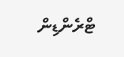ޓްރެންޑިން